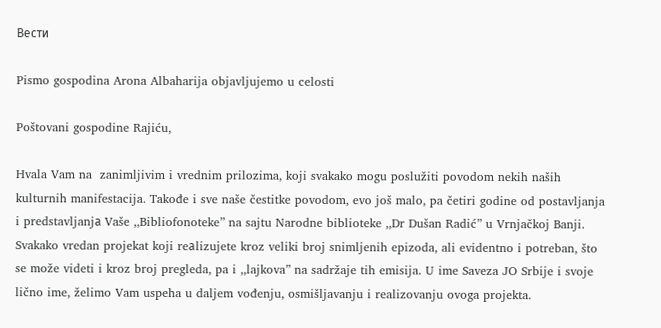Вести

Pismo gospodina Arona Albaharija objavljujemo u celosti

Poštovani gospodine Rajiću,

Hvala Vam na  zanimljivim i vrednim prilozima, koji svakako mogu poslužiti povodom nekih naših kulturnih manifestacija. Takođe i sve naše čestitke povodom, evo još malo, pa četiri godine od postavljanja i predstavljanjа Vaše ,,Bibliofonoteke” na sajtu Narodne biblioteke ,,Dr Dušan Radić” u Vrnjačkoj Banji. Svakako vredan projekat koji reаlizujete kroz veliki broj snimljenih epizoda, ali evidentno i potreban, što se može videti i kroz broj pregleda, pa i ,,lajkova” na sadržaje tih emisija. U ime Saveza JO Srbije i svoje lično ime, želimo Vam uspeha u daljem vođenju, osmišljavanju i realizovanju ovoga projekta.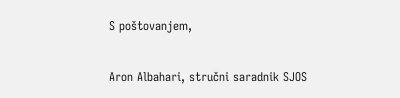S poštovanjem,

Aron Albahari, stručni saradnik SJOS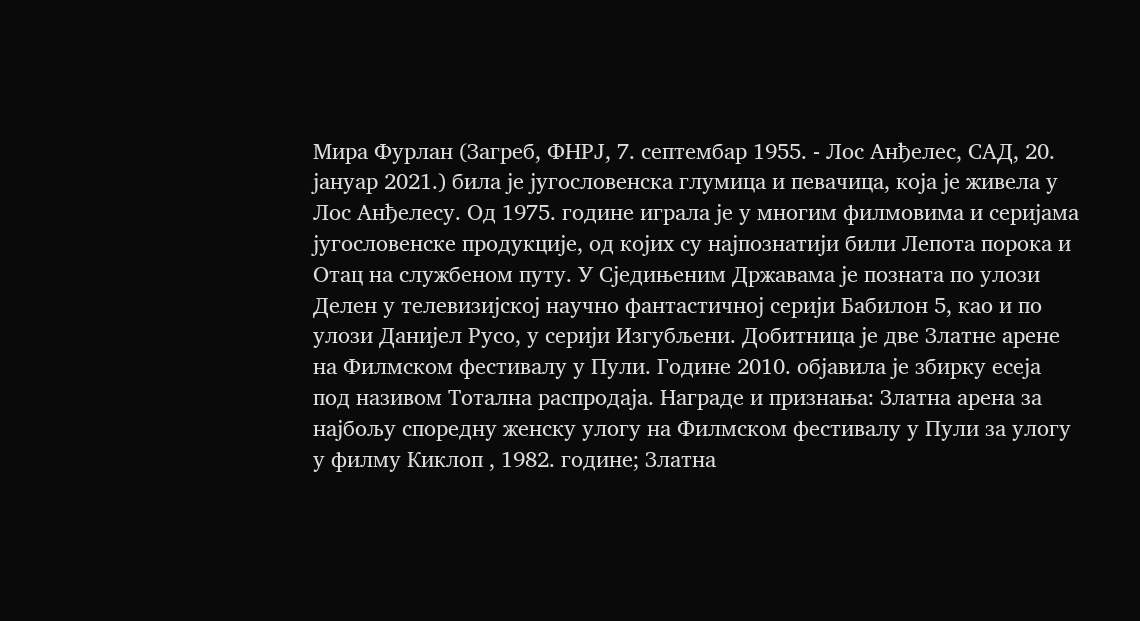Мира Фурлан (Загреб, ФНРЈ, 7. септембар 1955. - Лос Анђелес, САД, 20. јануар 2021.) била је југословенска глумица и певачица, која је живела у Лос Анђелесу. Од 1975. године играла је у многим филмовима и серијама југословенске продукције, од којих су најпознатији били Лепота порока и Отац на службеном путу. У Сједињеним Државама је позната по улози Делен у телевизијској научно фантастичној серији Бабилон 5, као и по улози Данијел Русо, у серији Изгубљени. Добитница је две Златне арене на Филмском фестивалу у Пули. Године 2010. објавила је збирку есеја под називом Тотална распродаја. Награде и признања: Златна арена за најбољу споредну женску улогу на Филмском фестивалу у Пули за улогу у филму Киклоп , 1982. године; Златна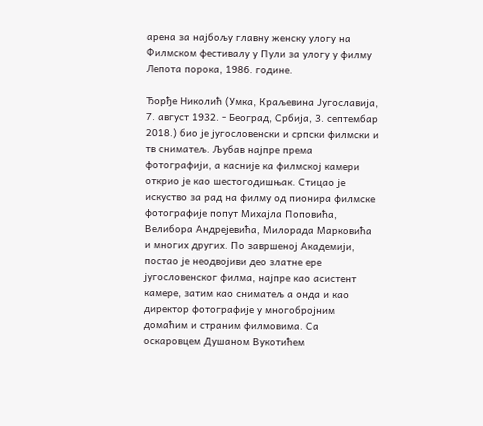арена за најбољу главну женску улогу на Филмском фестивалу у Пули за улогу у филму Лепота порока, 1986. године.

Ђорђе Николић (Умка, Краљевина Југославија, 7. август 1932. - Београд, Србија, 3. септембар 2018.) био је југословенски и српски филмски и тв сниматељ. Љубав најпре према фотографији, а касније ка филмској камери открио је као шестогодишњак. Стицао је искуство за рад на филму од пионира филмске фотографије попут Михајла Поповића, Велибора Андрејевића, Милорада Марковића и многих других. По завршеној Академији, постао је неодвојиви део златне ере југословенског филма, најпре као асистент камере, затим као сниматељ а онда и као директор фотографије у многобројним домаћим и страним филмовима. Са оскаровцем Душаном Вукотићем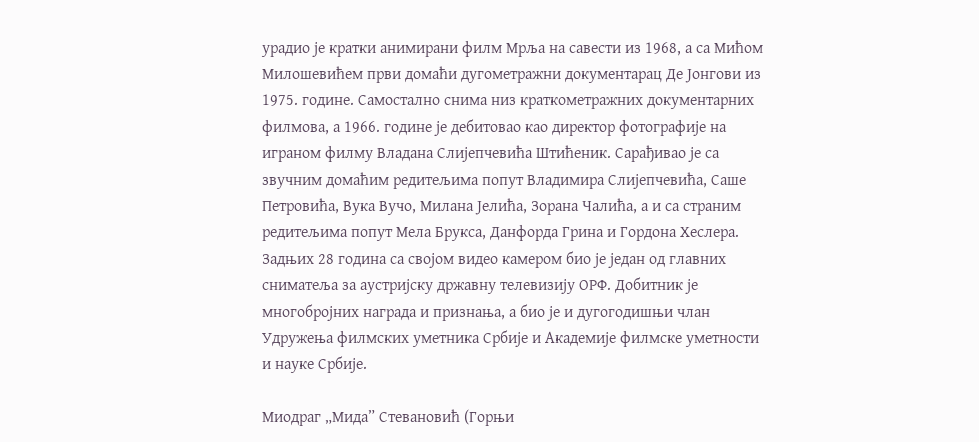урадио је кратки анимирани филм Мрља на савести из 1968, а са Мићом Милошевићем први домаћи дугометражни документарац Де Јонгови из 1975. године. Самостално снима низ краткометражних документарних филмова, а 1966. године је дебитовао као директор фотографије на играном филму Владана Слијепчевића Штићеник. Сарађивао је са звучним домаћим редитељима попут Владимира Слијепчевића, Саше Петровића, Вука Вучо, Милана Јелића, Зорана Чалића, а и са страним редитељима попут Мела Брукса, Данфорда Грина и Гордона Хеслера. Задњих 28 година са својом видео камером био је један од главних сниматеља за аустријску државну телевизију ОРФ. Добитник је многобројних награда и признања, а био је и дугогодишњи члан Удружења филмских уметника Србије и Академије филмске уметности и науке Србије.

Миодраг „Мида” Стевановић (Горњи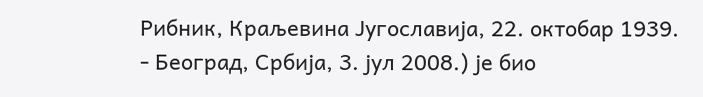Рибник, Краљевина Југославија, 22. октобар 1939. - Београд, Србија, 3. јул 2008.) је био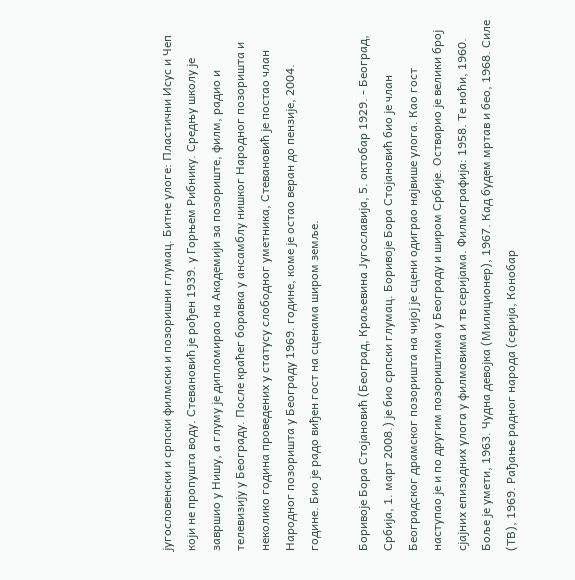југословенски и српски филмски и позоришни глумац. Битне улоге: Пластични Исус и Чеп који не пропушта воду. Стевановић је рођен 1939. у Горњем Рибнику. Средњу школу је завршио у Нишу, а глуму је дипломирао на Академији за позориште, филм, радио и телевизију у Београду. После краћег боравка у ансамблу нишког Народног позоришта и неколико година проведених у статусу слободног уметника, Стевановић је постао члан Народног позоришта у Београду 1969. године, коме је остао веран до пензије, 2004. године. Био је радо виђен гост на сценама широм земље.

Боривоје Бора Стојановић (Београд, Краљевина Југославија, 5. октобар 1929. - Београд, Србија, 1. март 2008.) је био српски глумац. Боривоје Бора Стојановић био је члан Београдског драмског позоришта на чијој је сцени одиграо највише улога. Као гост наступао је и по другим позориштима у Београду и широм Србије. Остварио је велики број сјајних епизодних улога у филмовима и тв серијама. Филмографија: 1958. Те ноћи, 1960. Боље је умети, 1963. Чудна девојка (Милиционер), 1967. Кад будем мртав и бео, 1968. Силе (ТВ), 1969. Рађање радног народа (серија, Конобар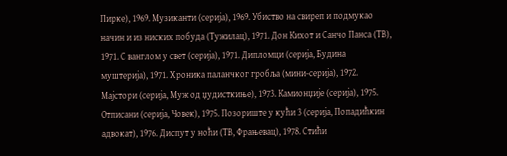Пирке), 1969. Музиканти (серија), 1969. Убиство на свиреп и подмукао начин и из ниских побуда (Тужилац), 1971. Дон Кихот и Санчо Панса (ТВ), 1971. С ванглом у свет (серија), 1971. Дипломци (серија, Будина муштерија), 1971. Хроника паланчког гробља (мини-серија), 1972. Мајстори (серија, Муж од џудисткиње), 1973. Камионџије (серија), 1975. Отписани (серија, Човек), 1975. Позориште у кући 3 (серија, Попадићкин адвокат), 1976. Диспут у ноћи (ТВ, Фрањевац), 1978. Стићи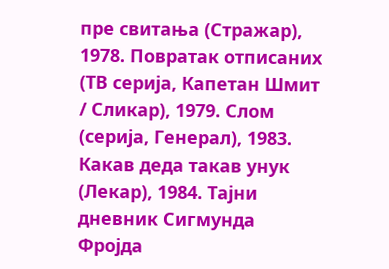пре свитања (Стражар), 1978. Повратак отписаних (ТВ серија, Капетан Шмит / Сликар), 1979. Слом (серија, Генерал), 1983. Какав деда такав унук (Лекар), 1984. Тајни дневник Сигмунда Фројда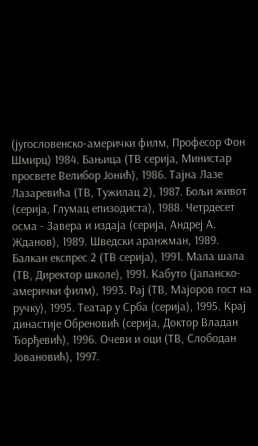(југословенско-амерички филм, Професор Фон Шмирц) 1984. Бањица (ТВ серија, Министар просвете Велибор Јонић), 1986. Тајна Лазе Лазаревића (ТВ, Тужилац 2), 1987. Бољи живот (серија, Глумац епизодиста), 1988. Четрдесет осма - Завера и издаја (серија, Андреј А. Жданов), 1989. Шведски аранжман, 1989. Балкан експрес 2 (ТВ серија), 1991. Мала шала (ТВ, Директор школе), 1991. Кабуто (јапанско-амерички филм), 1993. Рај (ТВ, Мајоров гост на ручку), 1995. Театар у Срба (серија), 1995. Крај династије Обреновић (серија, Доктор Владан Ђорђевић), 1996. Очеви и оци (ТВ, Слободан Јовановић), 1997.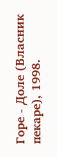Горе - Доле (Власник пекаре), 1998.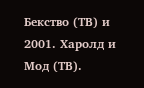Бекство (ТВ) и 2001. Харолд и Мод (ТВ).